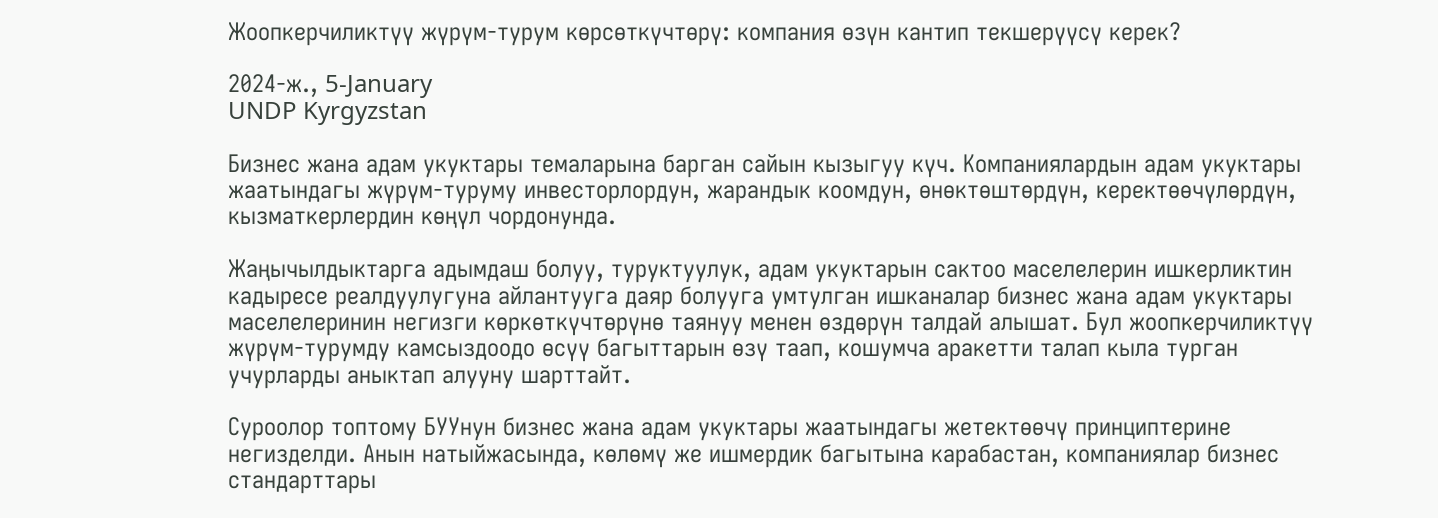Жоопкерчиликтүү жүрүм-турум көрсөткүчтөрү: компания өзүн кантип текшерүүсү керек?

2024-ж., 5-January
UNDP Kyrgyzstan

Бизнес жана адам укуктары темаларына барган сайын кызыгуу күч. Компаниялардын адам укуктары жаатындагы жүрүм-туруму инвесторлордун, жарандык коомдун, өнөктөштөрдүн, керектөөчүлөрдүн, кызматкерлердин көңүл чордонунда.

Жаңычылдыктарга адымдаш болуу, туруктуулук, адам укуктарын сактоо маселелерин ишкерликтин кадыресе реалдуулугуна айлантууга даяр болууга умтулган ишканалар бизнес жана адам укуктары маселелеринин негизги көркөткүчтөрүнө таянуу менен өздөрүн талдай алышат. Бул жоопкерчиликтүү жүрүм-турумду камсыздоодо өсүү багыттарын өзү таап, кошумча аракетти талап кыла турган учурларды аныктап алууну шарттайт.

Суроолор топтому БУУнун бизнес жана адам укуктары жаатындагы жетектөөчү принциптерине негизделди. Анын натыйжасында, көлөмү же ишмердик багытына карабастан, компаниялар бизнес стандарттары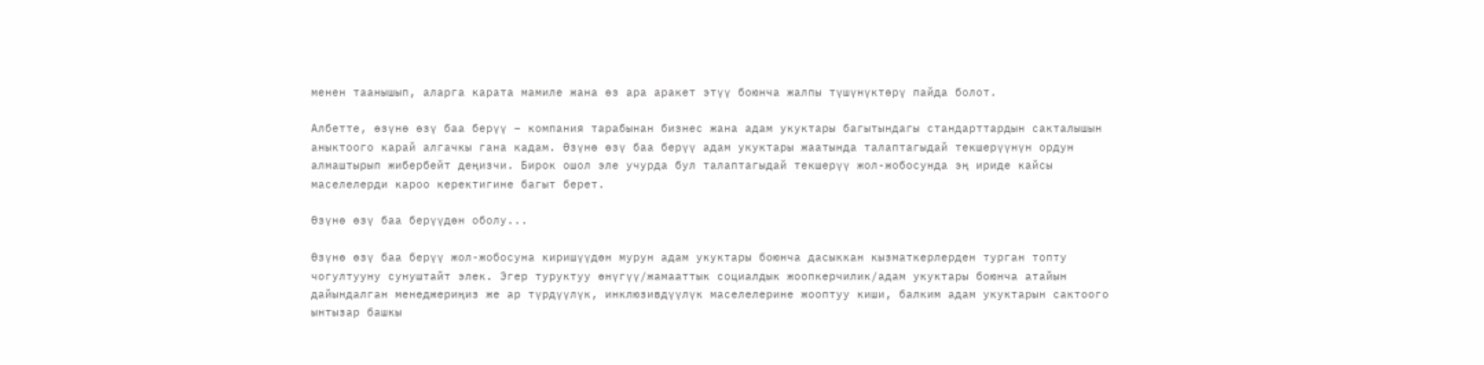менен таанышып, аларга карата мамиле жана өз ара аракет этүү боюнча жалпы түшүнүктөрү пайда болот.

Албетте, өзүнө өзү баа берүү – компания тарабынан бизнес жана адам укуктары багытындагы стандарттардын сакталышын аныктоого карай алгачкы гана кадам. Өзүнө өзү баа берүү адам укуктары жаатында талаптагыдай текшерүүнүн ордун алмаштырып жибербейт деңизчи. Бирок ошол эле учурда бул талаптагыдай текшерүү жол-жобосунда эң ириде кайсы маселелерди кароо керектигине багыт берет.

Өзүнө өзү баа берүүдөн оболу...

Өзүнө өзү баа берүү жол-жобосуна киришүүдөн мурун адам укуктары боюнча дасыккан кызматкерлерден турган топту чогултууну сунуштайт элек. Эгер туруктуу өнүгүү/жамааттык социалдык жоопкерчилик/адам укуктары боюнча атайын дайындалган менеджериңиз же ар түрдүүлүк, инклюзивдүүлүк маселелерине жооптуу киши, балким адам укуктарын сактоого ынтызар башкы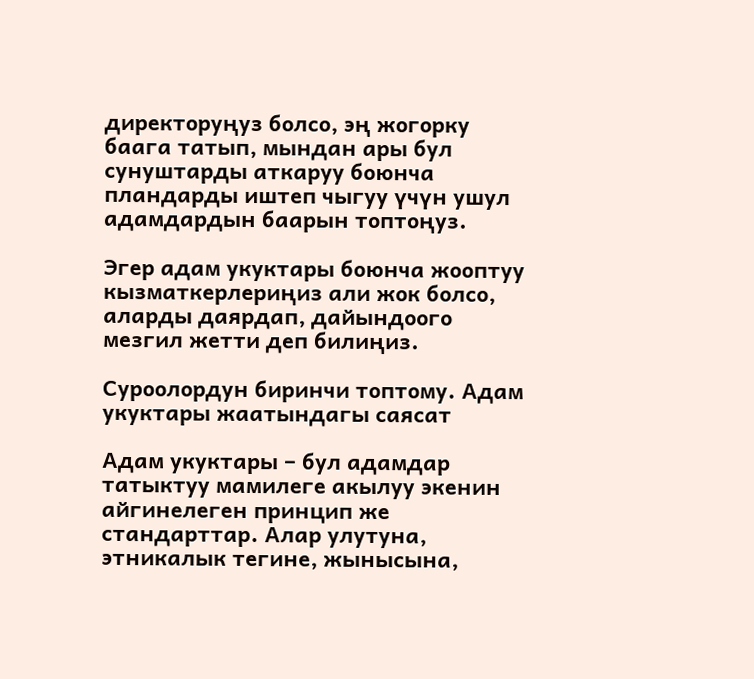директоруңуз болсо, эң жогорку баага татып, мындан ары бул сунуштарды аткаруу боюнча пландарды иштеп чыгуу үчүн ушул адамдардын баарын топтоңуз.

Эгер адам укуктары боюнча жооптуу кызматкерлериңиз али жок болсо, аларды даярдап, дайындоого мезгил жетти деп билиңиз.

Суроолордун биринчи топтому. Адам укуктары жаатындагы саясат

Адам укуктары – бул адамдар татыктуу мамилеге акылуу экенин айгинелеген принцип же стандарттар. Алар улутуна, этникалык тегине, жынысына,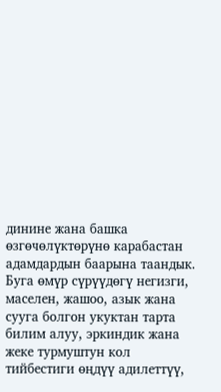динине жана башка өзгөчөлүктөрүнө карабастан адамдардын баарына таандык. Буга өмүр сүрүүдөгү негизги, маселен, жашоо, азык жана сууга болгон укуктан тарта билим алуу, эркиндик жана жеке турмуштун кол тийбестиги өңдүү адилеттүү,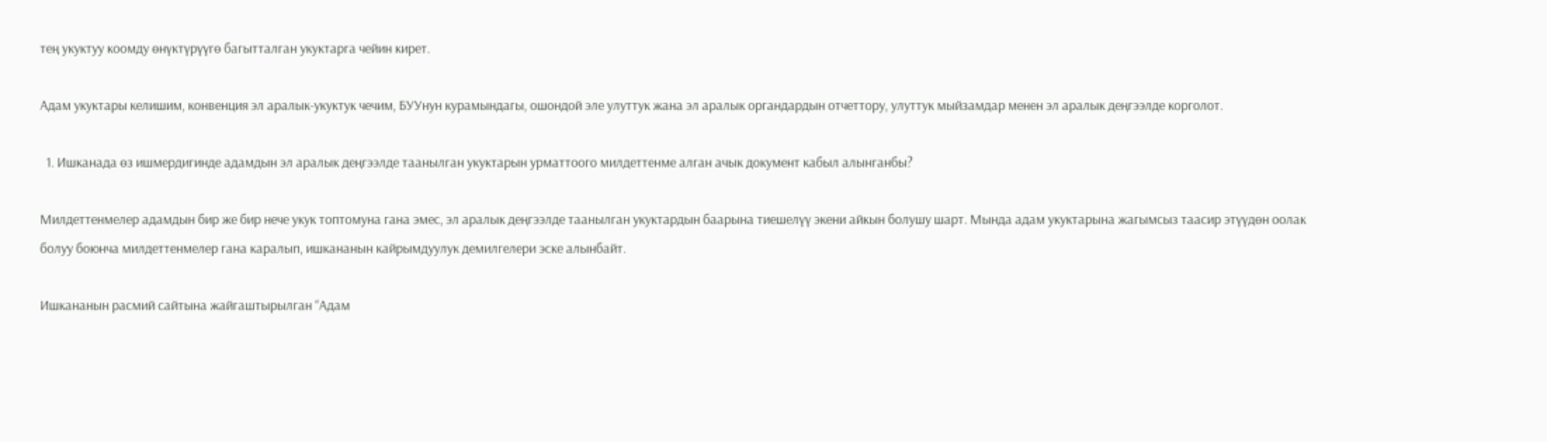тең укуктуу коомду өнүктүрүүгө багытталган укуктарга чейин кирет.

Адам укуктары келишим, конвенция эл аралык-укуктук чечим, БУУнун курамындагы, ошондой эле улуттук жана эл аралык органдардын отчеттору, улуттук мыйзамдар менен эл аралык деңгээлде корголот.

  1. Ишканада өз ишмердигинде адамдын эл аралык деңгээлде таанылган укуктарын урматтоого милдеттенме алган ачык документ кабыл алынганбы?

Милдеттенмелер адамдын бир же бир нече укук топтомуна гана эмес, эл аралык деңгээлде таанылган укуктардын баарына тиешелүү экени айкын болушу шарт. Мында адам укуктарына жагымсыз таасир этүүдөн оолак болуу боюнча милдеттенмелер гана каралып, ишкананын кайрымдуулук демилгелери эске алынбайт.

Ишкананын расмий сайтына жайгаштырылган “Адам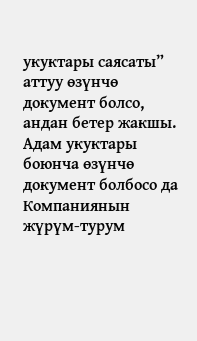укуктары саясаты” аттуу өзүнчө документ болсо, андан бетер жакшы. Адам укуктары боюнча өзүнчө документ болбосо да Компаниянын жүрүм-турум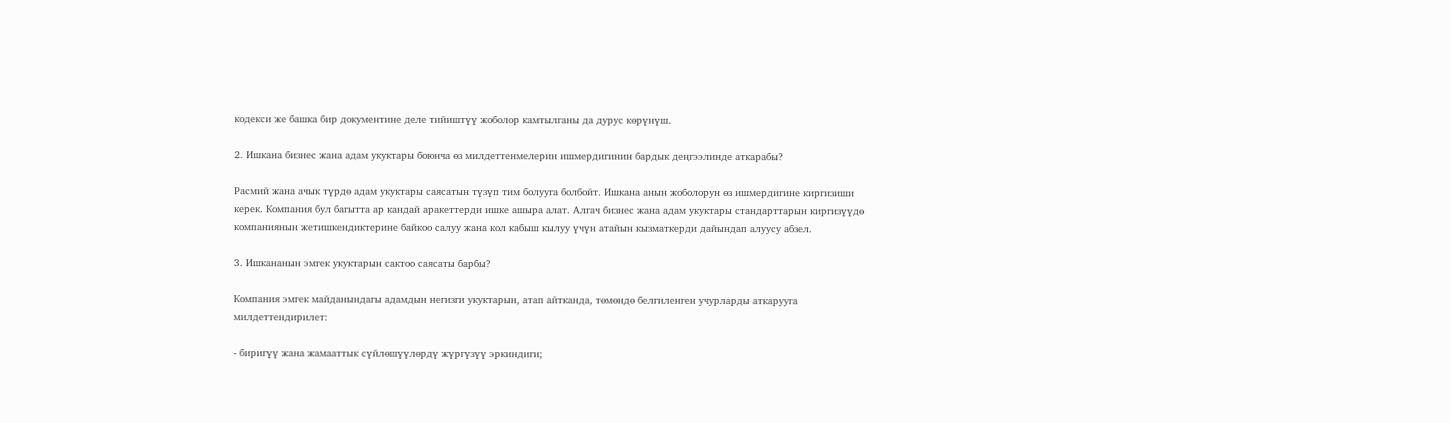кодекси же башка бир документине деле тийиштүү жоболор камтылганы да дурус көрүнүш.

2. Ишкана бизнес жана адам укуктары боюнча өз милдеттенмелерин ишмердигинин бардык деңгээлинде аткарабы?

Расмий жана ачык түрдө адам укуктары саясатын түзүп тим болууга болбойт. Ишкана анын жоболорун өз ишмердигине киргизиши керек. Компания бул багытта ар кандай аракеттерди ишке ашыра алат. Алгач бизнес жана адам укуктары стандарттарын киргизүүдө компаниянын жетишкендиктерине байкоо салуу жана кол кабыш кылуу үчүн атайын кызматкерди дайындап алуусу абзел.

3. Ишкананын эмгек укуктарын сактоо саясаты барбы?

Компания эмгек майданындагы адамдын негизги укуктарын, атап айтканда, төмөндө белгиленген учурларды аткарууга милдеттендирилет:

- биригүү жана жамааттык сүйлөшүүлөрдү жүргүзүү эркиндиги;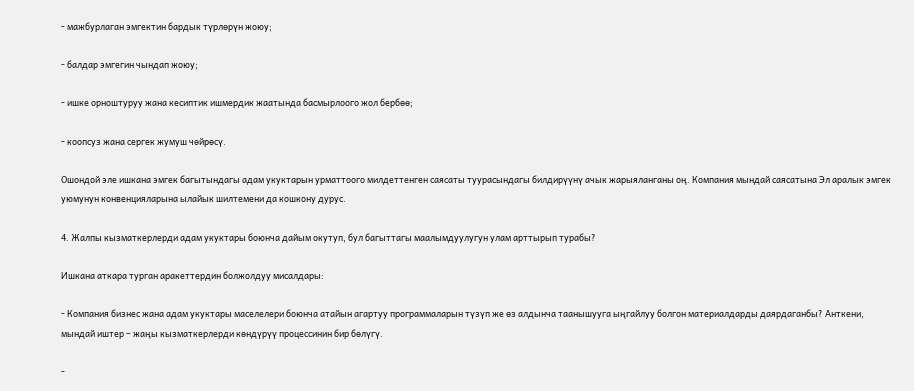- мажбурлаган эмгектин бардык түрлөрүн жоюу;

- балдар эмгегин чындап жоюу;

- ишке орноштуруу жана кесиптик ишмердик жаатында басмырлоого жол бербөө;

- коопсуз жана сергек жумуш чөйрөсү.

Ошондой эле ишкана эмгек багытындагы адам укуктарын урматтоого милдеттенген саясаты туурасындагы билдирүүнү ачык жарыяланганы оң. Компания мындай саясатына Эл аралык эмгек уюмунун конвенцияларына ылайык шилтемени да кошкону дурус.

4. Жалпы кызматкерлерди адам укуктары боюнча дайым окутуп, бул багыттагы маалымдуулугун улам арттырып турабы?

Ишкана аткара турган аракеттердин болжолдуу мисалдары:

- Компания бизнес жана адам укуктары маселелери боюнча атайын агартуу программаларын түзүп же өз алдынча таанышууга ыңгайлуу болгон материалдарды даярдаганбы? Анткени, мындай иштер – жаңы кызматкерлерди көндүрүү процессинин бир бөлүгү.

-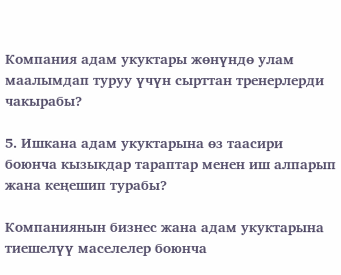Компания адам укуктары жөнүндө улам маалымдап туруу үчүн сырттан тренерлерди чакырабы?

5. Ишкана адам укуктарына өз таасири боюнча кызыкдар тараптар менен иш алпарып жана кеңешип турабы?

Компаниянын бизнес жана адам укуктарына тиешелүү маселелер боюнча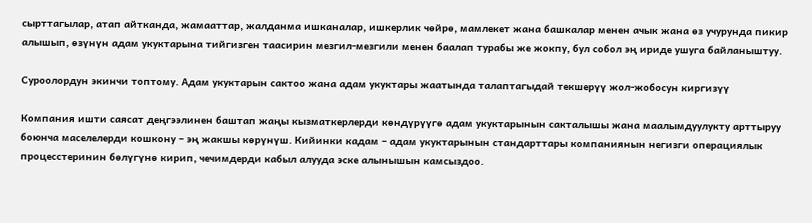сырттагылар, атап айтканда, жамааттар, жалданма ишканалар, ишкерлик чөйрө, мамлекет жана башкалар менен ачык жана өз учурунда пикир алышып, өзүнүн адам укуктарына тийгизген таасирин мезгил-мезгили менен баалап турабы же жокпу, бул собол эң ириде ушуга байланыштуу.

Суроолордун экинчи топтому. Адам укуктарын сактоо жана адам укуктары жаатында талаптагыдай текшерүү жол-жобосун киргизүү

Компания ишти саясат деңгээлинен баштап жаңы кызматкерлерди көндүрүүгө адам укуктарынын сакталышы жана маалымдуулукту арттыруу боюнча маселелерди кошкону – эң жакшы көрүнүш. Кийинки кадам – адам укуктарынын стандарттары компаниянын негизги операциялык процесстеринин бөлүгүнө кирип, чечимдерди кабыл алууда эске алынышын камсыздоо.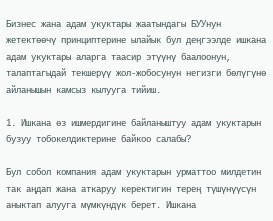Бизнес жана адам укуктары жаатындагы БУУнун жетектөөчү принциптерине ылайык бул деңгээлде ишкана адам укуктары аларга таасир этүүнү баалоонун, талаптагыдай текшерүү жол-жобосунун негизги бөлүгүнө айланышын камсыз кылууга тийиш.

1. Ишкана өз ишмердигине байланыштуу адам укуктарын бузуу тобокелдиктерине байкоо салабы?

Бул собол компания адам укуктарын урматтоо милдетин так аңдап жана аткаруу керектигин терең түшүнүүсүн аныктап алууга мүмкүндүк берет. Ишкана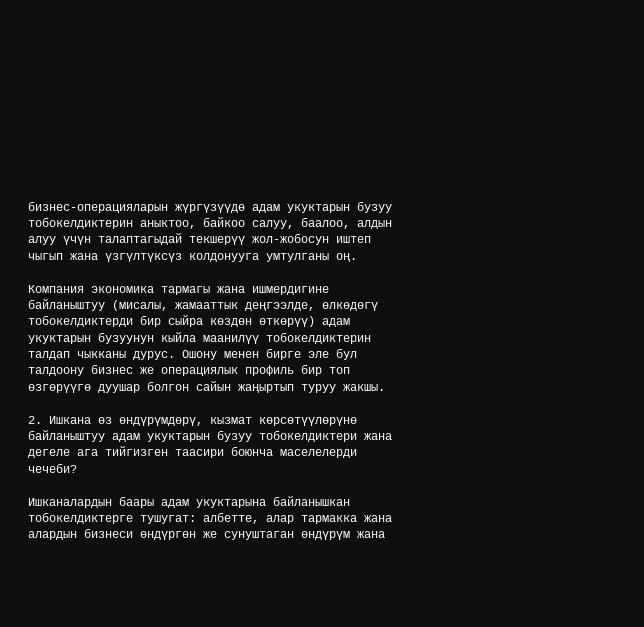бизнес-операцияларын жүргүзүүдө адам укуктарын бузуу тобокелдиктерин аныктоо, байкоо салуу, баалоо, алдын алуу үчүн талаптагыдай текшерүү жол-жобосун иштеп чыгып жана үзгүлтүксүз колдонууга умтулганы оң.

Компания экономика тармагы жана ишмердигине байланыштуу (мисалы, жамааттык деңгээлде, өлкөдөгү тобокелдиктерди бир сыйра көздөн өткөрүү) адам укуктарын бузуунун кыйла маанилүү тобокелдиктерин талдап чыкканы дурус. Ошону менен бирге эле бул талдоону бизнес же операциялык профиль бир топ өзгөрүүгө дуушар болгон сайын жаңыртып туруу жакшы.

2. Ишкана өз өндүрүмдөрү, кызмат көрсөтүүлөрүнө байланыштуу адам укуктарын бузуу тобокелдиктери жана дегеле ага тийгизген таасири боюнча маселелерди чечеби?

Ишканалардын баары адам укуктарына байланышкан тобокелдиктерге тушугат: албетте, алар тармакка жана алардын бизнеси өндүргөн же сунуштаган өндүрүм жана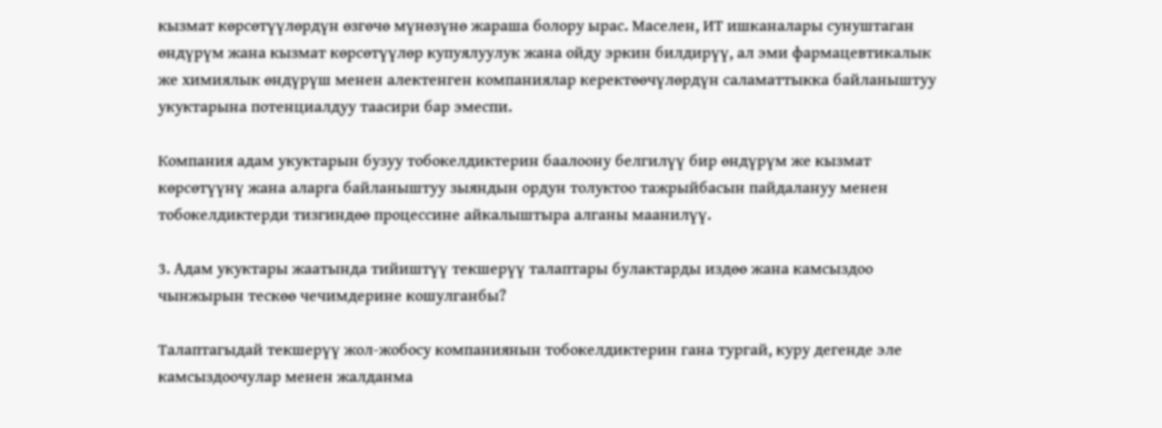кызмат көрсөтүүлөрдүн өзгөчө мүнөзүнө жараша болору ырас. Маселен, ИТ ишканалары сунуштаган өндүрүм жана кызмат көрсөтүүлөр купуялуулук жана ойду эркин билдирүү, ал эми фармацевтикалык же химиялык өндүрүш менен алектенген компаниялар керектөөчүлөрдүн саламаттыкка байланыштуу укуктарына потенциалдуу таасири бар эмеспи.

Компания адам укуктарын бузуу тобокелдиктерин баалоону белгилүү бир өндүрүм же кызмат көрсөтүүнү жана аларга байланыштуу зыяндын ордун толуктоо тажрыйбасын пайдалануу менен тобокелдиктерди тизгиндөө процессине айкалыштыра алганы маанилүү.

3. Адам укуктары жаатында тийиштүү текшерүү талаптары булактарды издөө жана камсыздоо чынжырын тескөө чечимдерине кошулганбы?

Талаптагыдай текшерүү жол-жобосу компаниянын тобокелдиктерин гана тургай, куру дегенде эле камсыздоочулар менен жалданма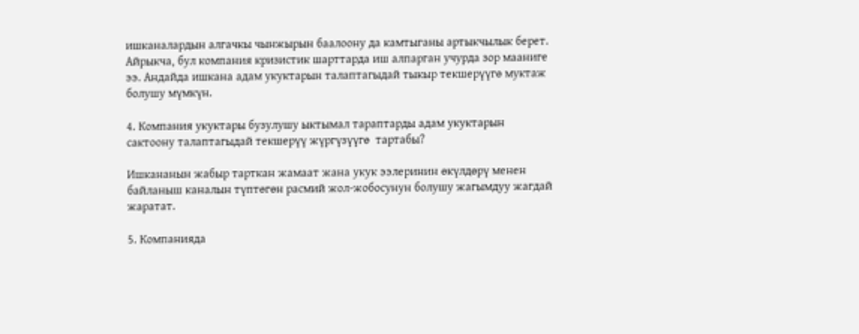ишканалардын алгачкы чынжырын баалоону да камтыганы артыкчылык берет. Айрыкча, бул компания кризистик шарттарда иш алпарган учурда зор мааниге ээ. Андайда ишкана адам укуктарын талаптагыдай тыкыр текшерүүгө муктаж болушу мүмкүн.

4. Компания укуктары бузулушу ыктымал тараптарды адам укуктарын сактоону талаптагыдай текшерүү жүргүзүүгө  тартабы?

Ишкананын жабыр тарткан жамаат жана укук ээлеринин өкүлдөрү менен байланыш каналын түптөгөн расмий жол-жобосунун болушу жагымдуу жагдай жаратат.

5. Компанияда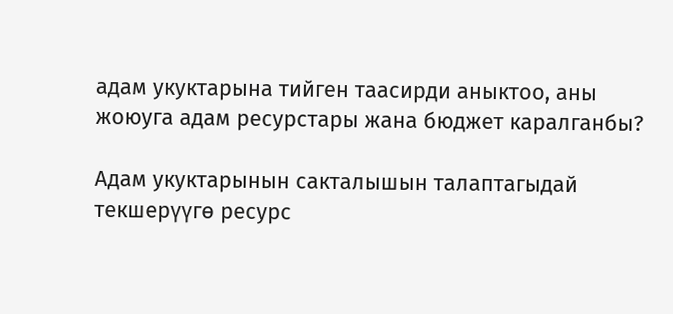адам укуктарына тийген таасирди аныктоо, аны жоюуга адам ресурстары жана бюджет каралганбы?

Адам укуктарынын сакталышын талаптагыдай текшерүүгө ресурс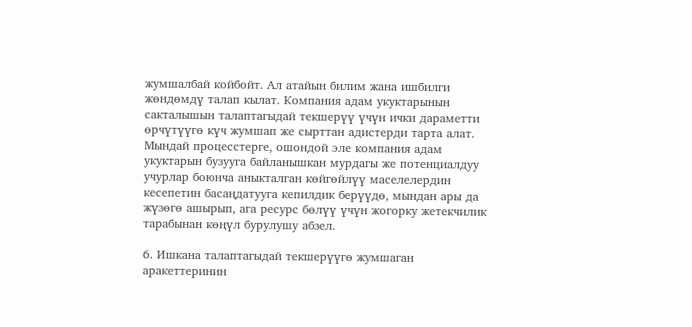жумшалбай койбойт. Ал атайын билим жана ишбилги жөндөмдү талап кылат. Компания адам укуктарынын сакталышын талаптагыдай текшерүү үчүн ички дараметти өрчүтүүгө күч жумшап же сырттан адистерди тарта алат. Мындай процесстерге, ошондой эле компания адам укуктарын бузууга байланышкан мурдагы же потенциалдуу учурлар боюнча аныкталган көйгөйлүү маселелердин кесепетин басаңдатууга кепилдик берүүдө, мындан ары да жүзөгө ашырып, ага ресурс бөлүү үчүн жогорку жетекчилик тарабынан көңүл бурулушу абзел.

6. Ишкана талаптагыдай текшерүүгө жумшаган аракеттеринин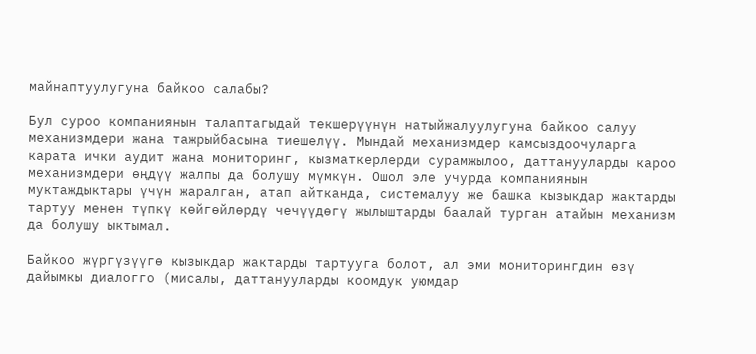майнаптуулугуна байкоо салабы?

Бул суроо компаниянын талаптагыдай текшерүүнүн натыйжалуулугуна байкоо салуу механизмдери жана тажрыйбасына тиешелүү. Мындай механизмдер камсыздоочуларга карата ички аудит жана мониторинг, кызматкерлерди сурамжылоо, даттанууларды кароо механизмдери өңдүү жалпы да болушу мүмкүн. Ошол эле учурда компаниянын муктаждыктары үчүн жаралган, атап айтканда, системалуу же башка кызыкдар жактарды тартуу менен түпкү көйгөйлөрдү чечүүдөгү жылыштарды баалай турган атайын механизм да болушу ыктымал.

Байкоо жүргүзүүгө кызыкдар жактарды тартууга болот, ал эми мониторингдин өзү дайымкы диалогго (мисалы, даттанууларды коомдук уюмдар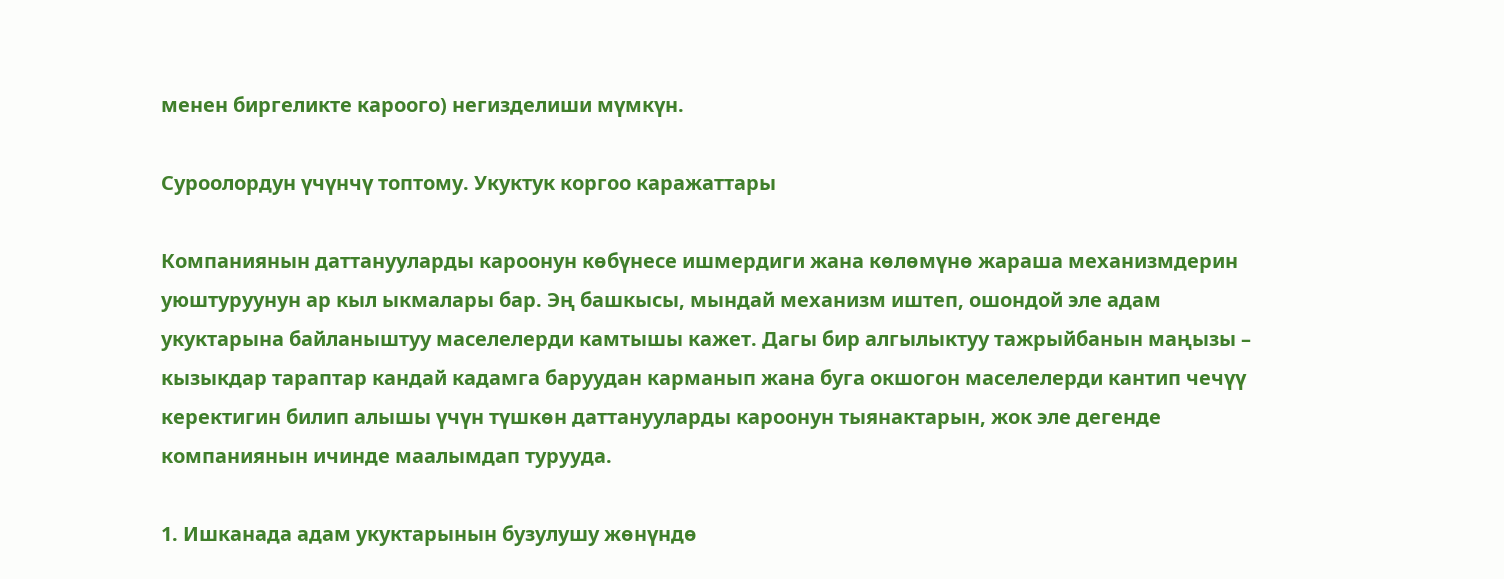менен биргеликте кароого) негизделиши мүмкүн.

Суроолордун үчүнчү топтому. Укуктук коргоо каражаттары

Компаниянын даттанууларды кароонун көбүнесе ишмердиги жана көлөмүнө жараша механизмдерин уюштуруунун ар кыл ыкмалары бар. Эң башкысы, мындай механизм иштеп, ошондой эле адам укуктарына байланыштуу маселелерди камтышы кажет. Дагы бир алгылыктуу тажрыйбанын маңызы – кызыкдар тараптар кандай кадамга баруудан карманып жана буга окшогон маселелерди кантип чечүү керектигин билип алышы үчүн түшкөн даттанууларды кароонун тыянактарын, жок эле дегенде компаниянын ичинде маалымдап турууда.

1. Ишканада адам укуктарынын бузулушу жөнүндө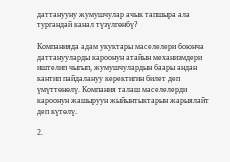даттанууну жумушчулар ачык тапшыра ала тургандай канал түзүлгөнбү?

Компанияда адам укуктары маселелери боюнча даттанууларды кароонун атайын механизмдери иштелип чыгып, жумушчулардын баары андан кантип пайдалануу керектигин билет деп үмүттөнөлү. Компания талаш маселелерди кароонун жашыруун жыйынтыктарын жарыялайт деп күтөлү.

2.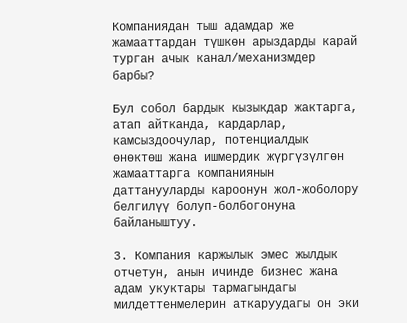Компаниядан тыш адамдар же жамааттардан түшкөн арыздарды карай турган ачык канал/механизмдер барбы?

Бул собол бардык кызыкдар жактарга, атап айтканда, кардарлар, камсыздоочулар, потенциалдык өнөктөш жана ишмердик жүргүзүлгөн жамааттарга компаниянын  даттанууларды кароонун жол-жоболору белгилүү болуп-болбогонуна байланыштуу.

3. Компания каржылык эмес жылдык отчетун, анын ичинде бизнес жана адам укуктары тармагындагы милдеттенмелерин аткаруудагы он эки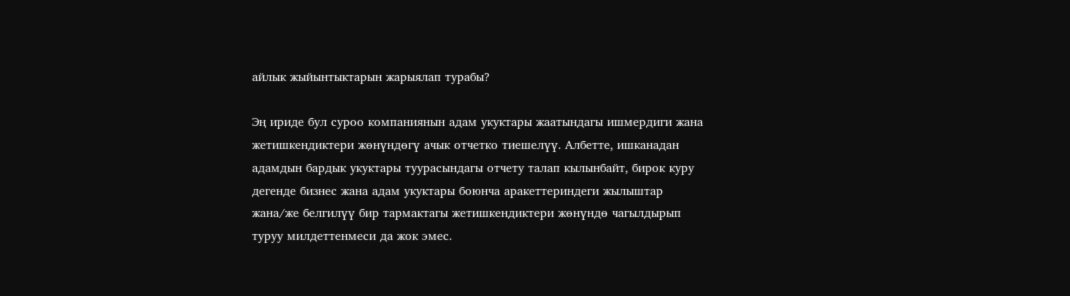айлык жыйынтыктарын жарыялап турабы?

Эң ириде бул суроо компаниянын адам укуктары жаатындагы ишмердиги жана жетишкендиктери жөнүндөгү ачык отчетко тиешелүү. Албетте, ишканадан адамдын бардык укуктары туурасындагы отчету талап кылынбайт, бирок куру дегенде бизнес жана адам укуктары боюнча аракеттериндеги жылыштар жана/же белгилүү бир тармактагы жетишкендиктери жөнүндө чагылдырып туруу милдеттенмеси да жок эмес.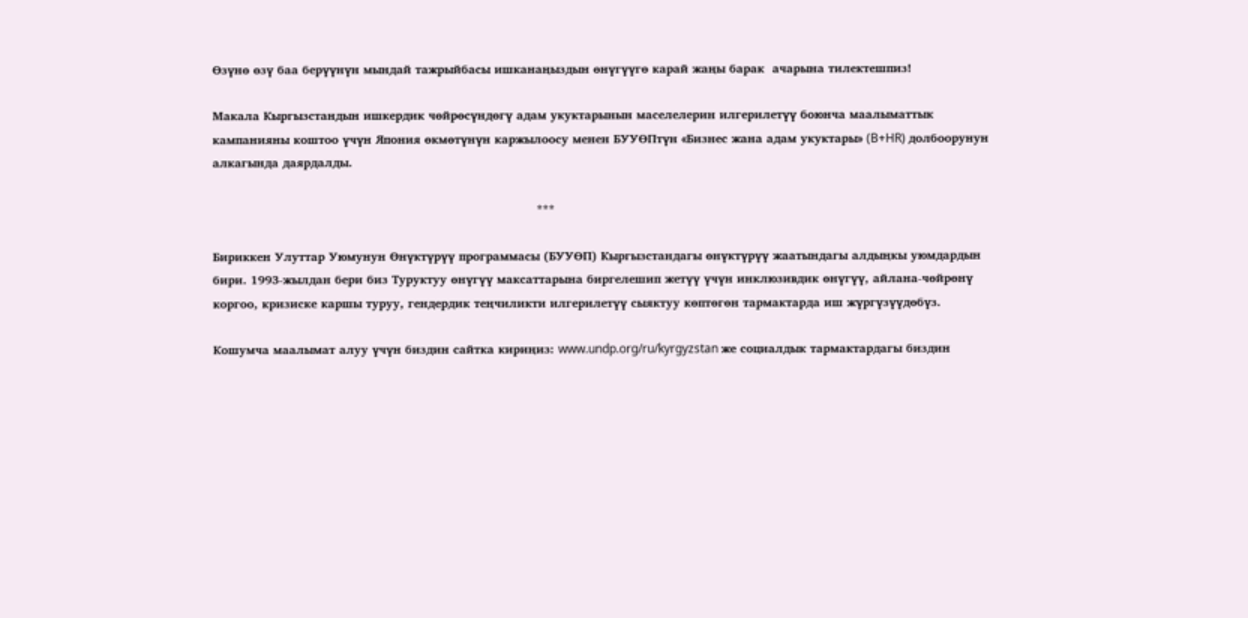Өзүнө өзү баа берүүнүн мындай тажрыйбасы ишканаңыздын өнүгүүгө карай жаңы барак  ачарына тилектешпиз!

Макала Кыргызстандын ишкердик чөйрөсүндөгү адам укуктарынын маселелерин илгерилетүү боюнча маалыматтык кампанияны коштоо үчүн Япония өкмөтүнүн каржылоосу менен БУУӨПтүн «Бизнес жана адам укуктары» (B+HR) долбоорунун алкагында даярдалды.

                                                                                 ***

Бириккен Улуттар Уюмунун Өнүктүрүү программасы (БУУӨП) Кыргызстандагы өнүктүрүү жаатындагы алдыңкы уюмдардын бири. 1993-жылдан бери биз Туруктуу өнүгүү максаттарына биргелешип жетүү үчүн инклюзивдик өнүгүү, айлана-чөйрөнү коргоо, кризиске каршы туруу, гендердик теңчиликти илгерилетүү сыяктуу көптөгөн тармактарда иш жүргүзүүдөбүз.

Кошумча маалымат алуу үчүн биздин сайтка кириңиз: www.undp.org/ru/kyrgyzstan же социалдык тармактардагы биздин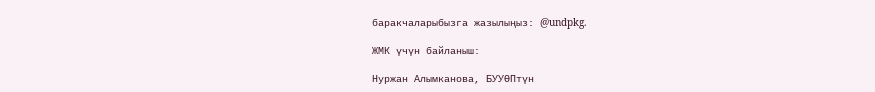баракчаларыбызга жазылыңыз: @undpkg.

ЖМК үчүн байланыш:

Нуржан Алымканова, БУУӨПтүн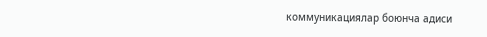коммуникациялар боюнча адиси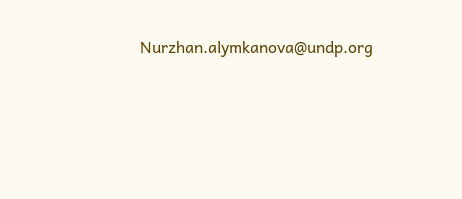Nurzhan.alymkanova@undp.org